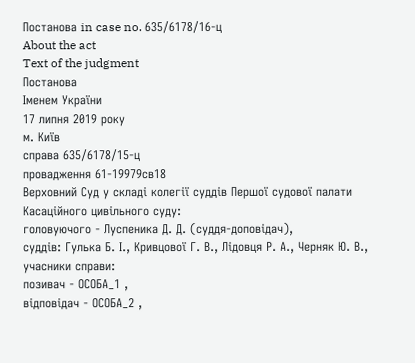Постанова in case no. 635/6178/16-ц
About the act
Text of the judgment
Постанова
Іменем України
17 липня 2019 року
м. Київ
справа 635/6178/15-ц
провадження 61-19979св18
Верховний Суд у складі колегії суддів Першої судової палати Касаційного цивільного суду:
головуючого - Луспеника Д. Д. (суддя-доповідач),
суддів: Гулька Б. І., Кривцової Г. В., Лідовця Р. А., Черняк Ю. В.,
учасники справи:
позивач - ОСОБА_1 ,
відповідач - ОСОБА_2 ,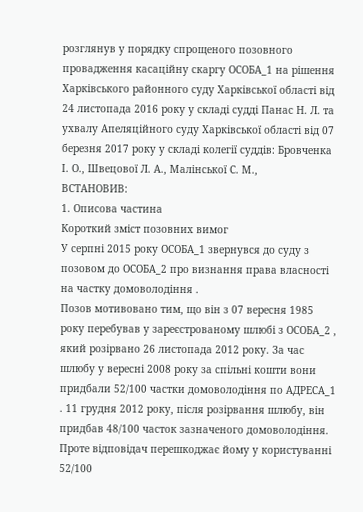розглянув у порядку спрощеного позовного провадження касаційну скаргу ОСОБА_1 на рішення Харківського районного суду Харківської області від 24 листопада 2016 року у складі судді Панас Н. Л. та ухвалу Апеляційного суду Харківської області від 07 березня 2017 року у складі колегії суддів: Бровченка І. О., Швецової Л. А., Малінської С. М.,
ВСТАНОВИВ:
1. Описова частина
Короткий зміст позовних вимог
У серпні 2015 року ОСОБА_1 звернувся до суду з позовом до ОСОБА_2 про визнання права власності на частку домоволодіння .
Позов мотивовано тим, що він з 07 вересня 1985 року перебував у зареєстрованому шлюбі з ОСОБА_2 , який розірвано 26 листопада 2012 року. За час шлюбу у вересні 2008 року за спільні кошти вони придбали 52/100 частки домоволодіння по АДРЕСА_1 . 11 грудня 2012 року, після розірвання шлюбу, він придбав 48/100 часток зазначеного домоволодіння. Проте відповідач перешкоджає йому у користуванні 52/100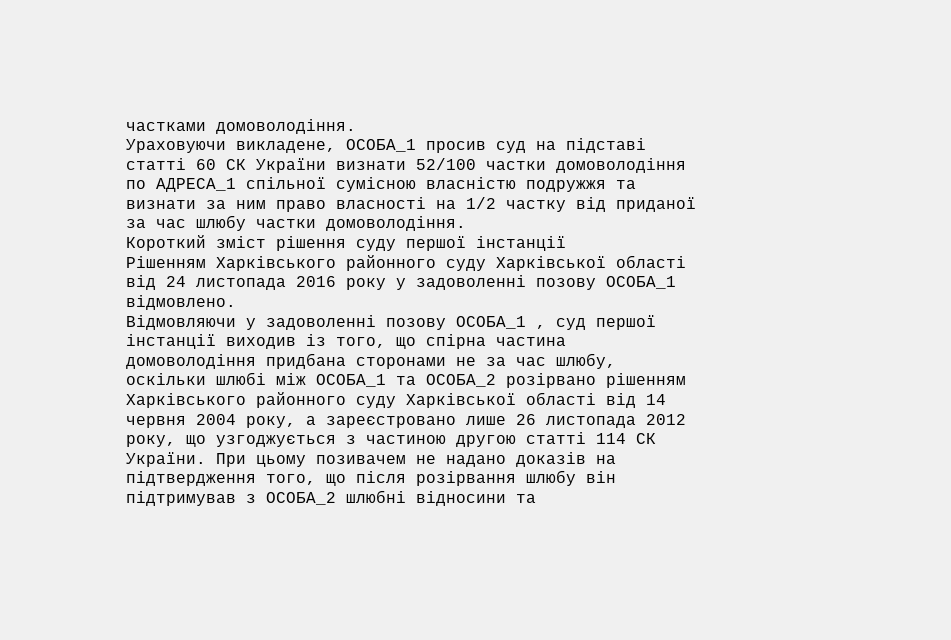частками домоволодіння.
Ураховуючи викладене, ОСОБА_1 просив суд на підставі статті 60 СК України визнати 52/100 частки домоволодіння по АДРЕСА_1 спільної сумісною власністю подружжя та визнати за ним право власності на 1/2 частку від приданої за час шлюбу частки домоволодіння.
Короткий зміст рішення суду першої інстанції
Рішенням Харківського районного суду Харківської області від 24 листопада 2016 року у задоволенні позову ОСОБА_1 відмовлено.
Відмовляючи у задоволенні позову ОСОБА_1 , суд першої інстанції виходив із того, що спірна частина домоволодіння придбана сторонами не за час шлюбу, оскільки шлюбі між ОСОБА_1 та ОСОБА_2 розірвано рішенням Харківського районного суду Харківської області від 14 червня 2004 року, а зареєстровано лише 26 листопада 2012 року, що узгоджується з частиною другою статті 114 СК України. При цьому позивачем не надано доказів на підтвердження того, що після розірвання шлюбу він підтримував з ОСОБА_2 шлюбні відносини та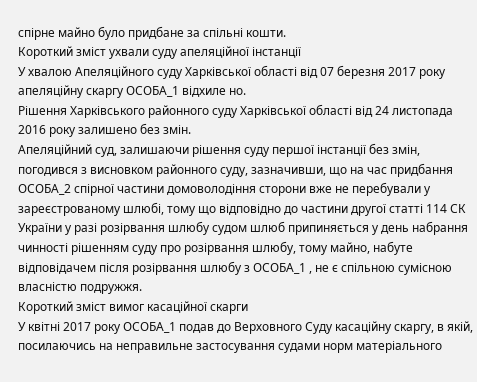спірне майно було придбане за спільні кошти.
Короткий зміст ухвали суду апеляційної інстанції
У хвалою Апеляційного суду Харківської області від 07 березня 2017 року апеляційну скаргу ОСОБА_1 відхиле но.
Рішення Харківського районного суду Харківської області від 24 листопада 2016 року залишено без змін.
Апеляційний суд, залишаючи рішення суду першої інстанції без змін, погодився з висновком районного суду, зазначивши, що на час придбання ОСОБА_2 спірної частини домоволодіння сторони вже не перебували у зареєстрованому шлюбі, тому що відповідно до частини другої статті 114 СК України у разі розірвання шлюбу судом шлюб припиняється у день набрання чинності рішенням суду про розірвання шлюбу, тому майно, набуте відповідачем після розірвання шлюбу з ОСОБА_1 , не є спільною сумісною власністю подружжя.
Короткий зміст вимог касаційної скарги
У квітні 2017 року ОСОБА_1 подав до Верховного Суду касаційну скаргу, в якій, посилаючись на неправильне застосування судами норм матеріального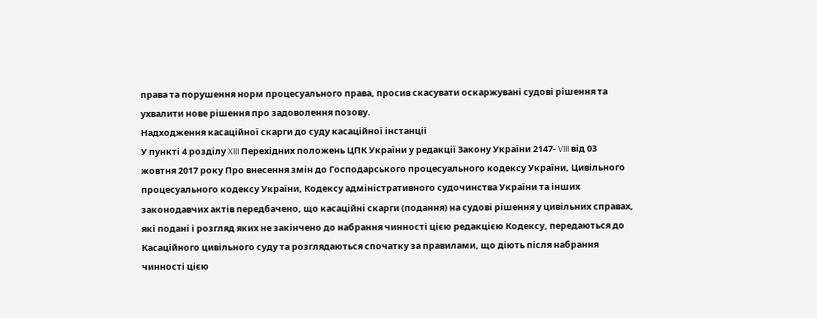права та порушення норм процесуального права, просив скасувати оскаржувані судові рішення та ухвалити нове рішення про задоволення позову.
Надходження касаційної скарги до суду касаційної інстанції
У пункті 4 розділу XIII Перехідних положень ЦПК України у редакції Закону України 2147- VIII від 03 жовтня 2017 року Про внесення змін до Господарського процесуального кодексу України, Цивільного процесуального кодексу України, Кодексу адміністративного судочинства України та інших законодавчих актів передбачено, що касаційні скарги (подання) на судові рішення у цивільних справах, які подані і розгляд яких не закінчено до набрання чинності цією редакцією Кодексу, передаються до Касаційного цивільного суду та розглядаються спочатку за правилами, що діють після набрання чинності цією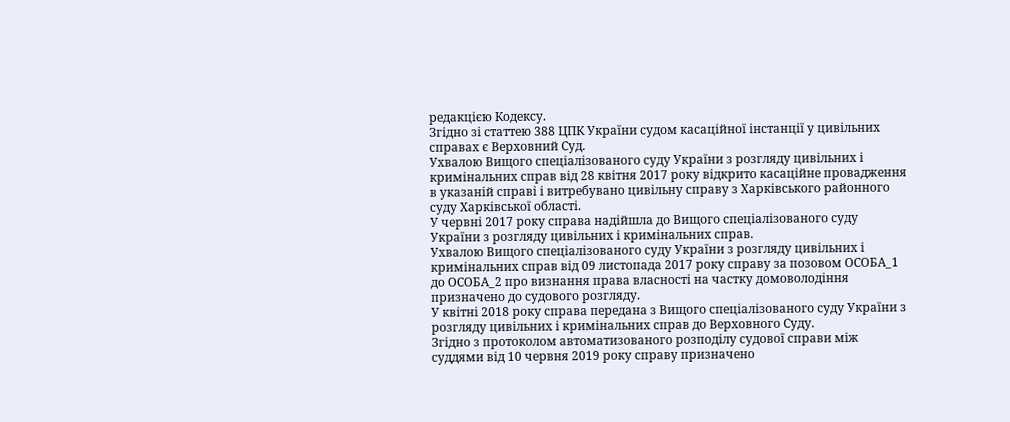редакцією Кодексу.
Згідно зі статтею 388 ЦПК України судом касаційної інстанції у цивільних справах є Верховний Суд.
Ухвалою Вищого спеціалізованого суду України з розгляду цивільних і кримінальних справ від 28 квітня 2017 року відкрито касаційне провадження в указаній справі і витребувано цивільну справу з Харківського районного суду Харківської області.
У червні 2017 року справа надійшла до Вищого спеціалізованого суду України з розгляду цивільних і кримінальних справ.
Ухвалою Вищого спеціалізованого суду України з розгляду цивільних і кримінальних справ від 09 листопада 2017 року справу за позовом ОСОБА_1 до ОСОБА_2 про визнання права власності на частку домоволодіння призначено до судового розгляду.
У квітні 2018 року справа передана з Вищого спеціалізованого суду України з розгляду цивільних і кримінальних справ до Верховного Суду.
Згідно з протоколом автоматизованого розподілу судової справи між суддями від 10 червня 2019 року справу призначено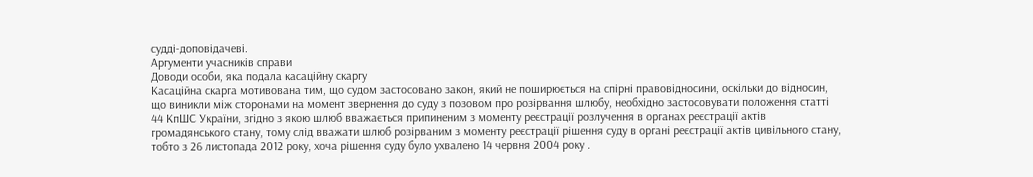судді-доповідачеві.
Аргументи учасників справи
Доводи особи, яка подала касаційну скаргу
Касаційна скарга мотивована тим, що судом застосовано закон, який не поширюється на спірні правовідносини, оскільки до відносин, що виникли між сторонами на момент звернення до суду з позовом про розірвання шлюбу, необхідно застосовувати положення статті 44 КпШС України, згідно з якою шлюб вважається припиненим з моменту реєстрації розлучення в органах реєстрації актів громадянського стану, тому слід вважати шлюб розірваним з моменту реєстрації рішення суду в органі реєстрації актів цивільного стану, тобто з 26 листопада 2012 року, хоча рішення суду було ухвалено 14 червня 2004 року .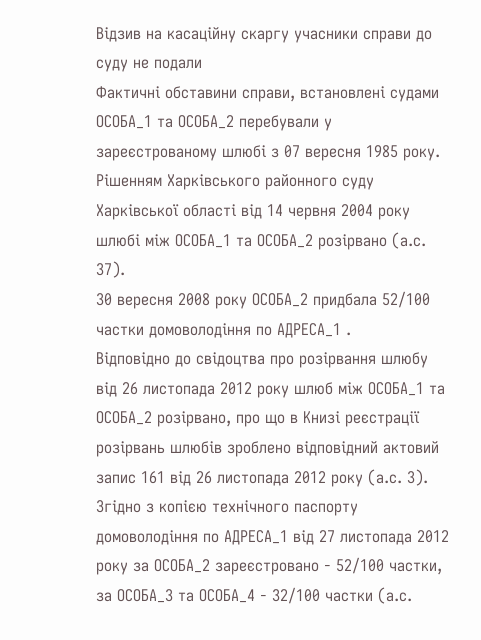Відзив на касаційну скаргу учасники справи до суду не подали
Фактичні обставини справи, встановлені судами
ОСОБА_1 та ОСОБА_2 перебували у зареєстрованому шлюбі з 07 вересня 1985 року.
Рішенням Харківського районного суду Харківської області від 14 червня 2004 року шлюбі між ОСОБА_1 та ОСОБА_2 розірвано (а.с. 37).
30 вересня 2008 року ОСОБА_2 придбала 52/100 частки домоволодіння по АДРЕСА_1 .
Відповідно до свідоцтва про розірвання шлюбу від 26 листопада 2012 року шлюб між ОСОБА_1 та ОСОБА_2 розірвано, про що в Книзі реєстрації розірвань шлюбів зроблено відповідний актовий запис 161 від 26 листопада 2012 року (а.с. 3).
Згідно з копією технічного паспорту домоволодіння по АДРЕСА_1 від 27 листопада 2012 року за ОСОБА_2 зареєстровано - 52/100 частки, за ОСОБА_3 та ОСОБА_4 - 32/100 частки (а.с.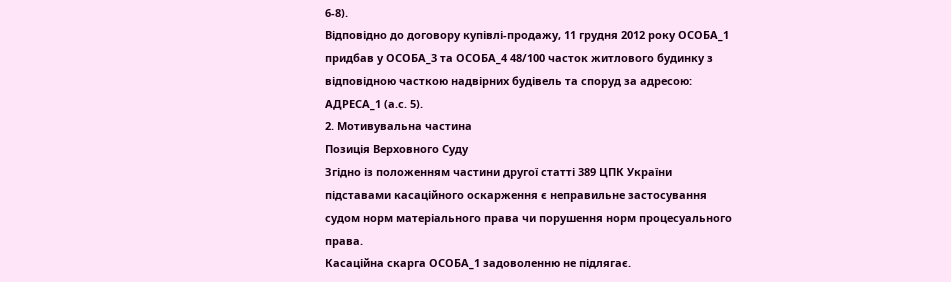6-8).
Відповідно до договору купівлі-продажу, 11 грудня 2012 року ОСОБА_1 придбав у ОСОБА_3 та ОСОБА_4 48/100 часток житлового будинку з відповідною часткою надвірних будівель та споруд за адресою: АДРЕСА_1 (а.с. 5).
2. Мотивувальна частина
Позиція Верховного Суду
Згідно із положенням частини другої статті 389 ЦПК України підставами касаційного оскарження є неправильне застосування судом норм матеріального права чи порушення норм процесуального права.
Касаційна скарга ОСОБА_1 задоволенню не підлягає.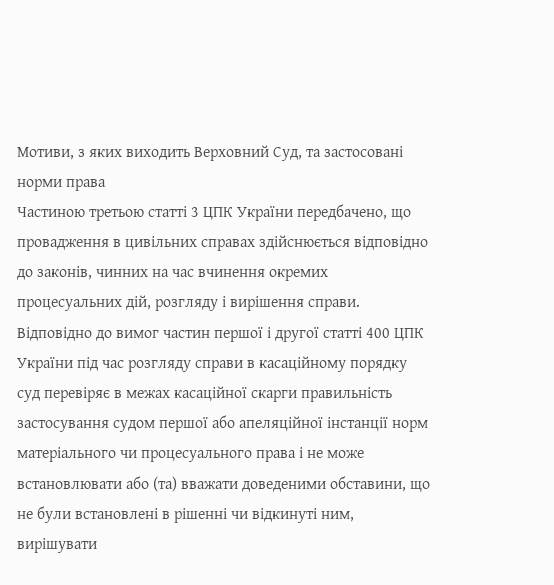Мотиви, з яких виходить Верховний Суд, та застосовані норми права
Частиною третьою статті 3 ЦПК України передбачено, що провадження в цивільних справах здійснюється відповідно до законів, чинних на час вчинення окремих процесуальних дій, розгляду і вирішення справи.
Відповідно до вимог частин першої і другої статті 400 ЦПК України під час розгляду справи в касаційному порядку суд перевіряє в межах касаційної скарги правильність застосування судом першої або апеляційної інстанції норм матеріального чи процесуального права і не може встановлювати або (та) вважати доведеними обставини, що не були встановлені в рішенні чи відкинуті ним, вирішувати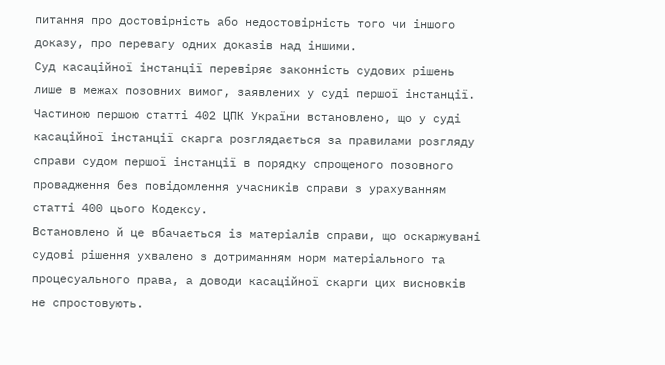питання про достовірність або недостовірність того чи іншого доказу, про перевагу одних доказів над іншими.
Суд касаційної інстанції перевіряє законність судових рішень лише в межах позовних вимог, заявлених у суді першої інстанції.
Частиною першою статті 402 ЦПК України встановлено, що у суді касаційної інстанції скарга розглядається за правилами розгляду справи судом першої інстанції в порядку спрощеного позовного провадження без повідомлення учасників справи з урахуванням статті 400 цього Кодексу.
Встановлено й це вбачається із матеріалів справи, що оскаржувані судові рішення ухвалено з дотриманням норм матеріального та процесуального права, а доводи касаційної скарги цих висновків не спростовують.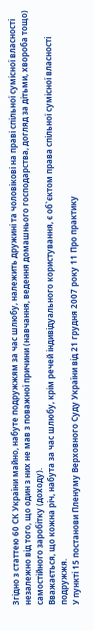Згідно з статтею 60 СК України майно, набуте подружжям за час шлюбу, належить дружині та чоловікові на праві спільної сумісної власності незалежно від того, що один з них не мав з поважної причини (навчання, ведення домашнього господарства, догляд за дітьми, хвороба тощо) самостійного заробітку (доходу).
Вважається, що кожна річ, набута за час шлюбу, крім речей індивідуального користування, є об`єктом права спільної сумісної власності подружжя.
У пункті 15 постанови Пленуму Верховного Суду України від 21 грудня 2007 року 11 Про практику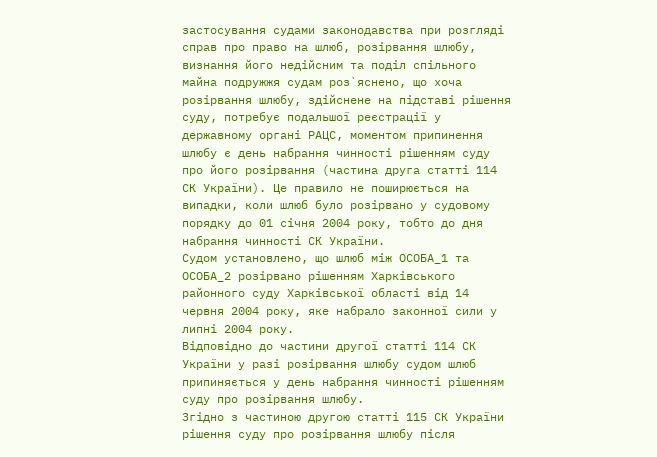застосування судами законодавства при розгляді справ про право на шлюб, розірвання шлюбу, визнання його недійсним та поділ спільного майна подружжя судам роз`яснено, що хоча розірвання шлюбу, здійснене на підставі рішення суду, потребує подальшої реєстрації у державному органі РАЦС, моментом припинення шлюбу є день набрання чинності рішенням суду про його розірвання (частина друга статті 114 СК України). Це правило не поширюється на випадки, коли шлюб було розірвано у судовому порядку до 01 січня 2004 року, тобто до дня набрання чинності СК України.
Судом установлено, що шлюб між ОСОБА_1 та ОСОБА_2 розірвано рішенням Харківського районного суду Харківської області від 14 червня 2004 року, яке набрало законної сили у липні 2004 року.
Відповідно до частини другої статті 114 СК України у разі розірвання шлюбу судом шлюб припиняється у день набрання чинності рішенням суду про розірвання шлюбу.
Згідно з частиною другою статті 115 СК України рішення суду про розірвання шлюбу після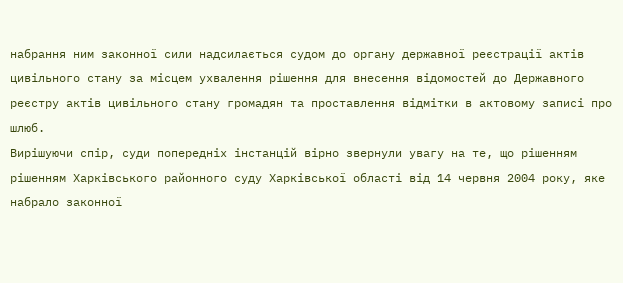набрання ним законної сили надсилається судом до органу державної реєстрації актів цивільного стану за місцем ухвалення рішення для внесення відомостей до Державного реєстру актів цивільного стану громадян та проставлення відмітки в актовому записі про шлюб.
Вирішуючи спір, суди попередніх інстанцій вірно звернули увагу на те, що рішенням рішенням Харківського районного суду Харківської області від 14 червня 2004 року, яке набрало законної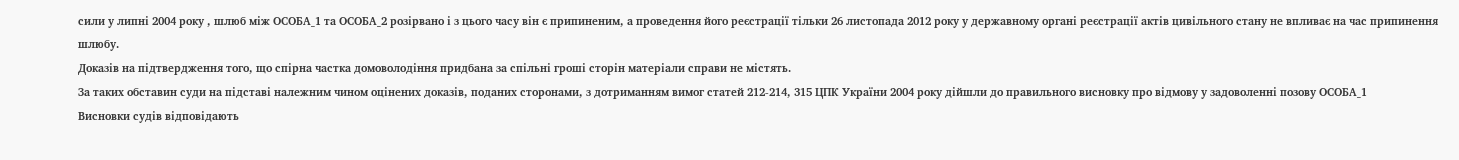сили у липні 2004 року , шлюб між ОСОБА_1 та ОСОБА_2 розірвано і з цього часу він є припиненим, а проведення його реєстрації тільки 26 листопада 2012 року у державному органі реєстрації актів цивільного стану не впливає на час припинення шлюбу.
Доказів на підтвердження того, що спірна частка домоволодіння придбана за спільні гроші сторін матеріали справи не містять.
За таких обставин суди на підставі належним чином оцінених доказів, поданих сторонами, з дотриманням вимог статей 212-214, 315 ЦПК України 2004 року дійшли до правильного висновку про відмову у задоволенні позову ОСОБА_1
Висновки судів відповідають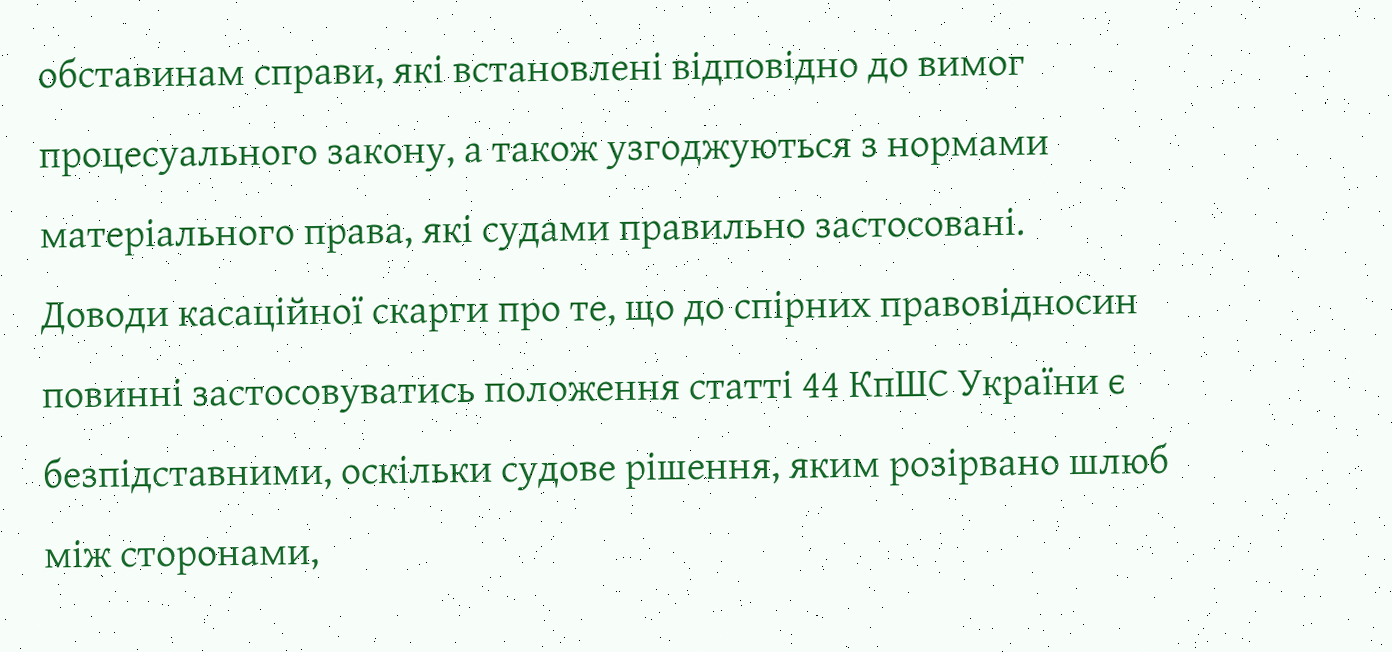обставинам справи, які встановлені відповідно до вимог процесуального закону, а також узгоджуються з нормами матеріального права, які судами правильно застосовані.
Доводи касаційної скарги про те, що до спірних правовідносин повинні застосовуватись положення статті 44 КпШС України є безпідставними, оскільки судове рішення, яким розірвано шлюб між сторонами,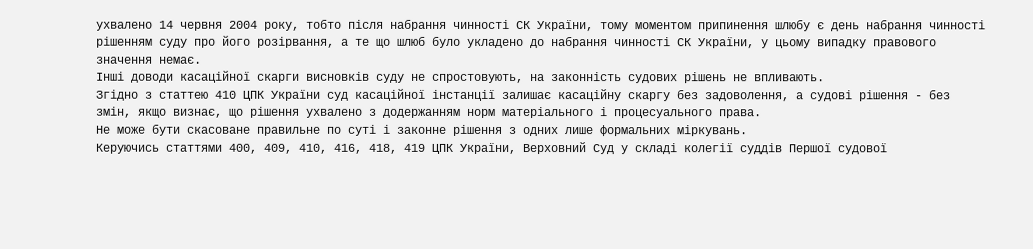ухвалено 14 червня 2004 року, тобто після набрання чинності СК України, тому моментом припинення шлюбу є день набрання чинності рішенням суду про його розірвання, а те що шлюб було укладено до набрання чинності СК України, у цьому випадку правового значення немає.
Інші доводи касаційної скарги висновків суду не спростовують, на законність судових рішень не впливають.
Згідно з статтею 410 ЦПК України суд касаційної інстанції залишає касаційну скаргу без задоволення, а судові рішення - без змін, якщо визнає, що рішення ухвалено з додержанням норм матеріального і процесуального права.
Не може бути скасоване правильне по суті і законне рішення з одних лише формальних міркувань.
Керуючись статтями 400, 409, 410, 416, 418, 419 ЦПК України, Верховний Суд у складі колегії суддів Першої судової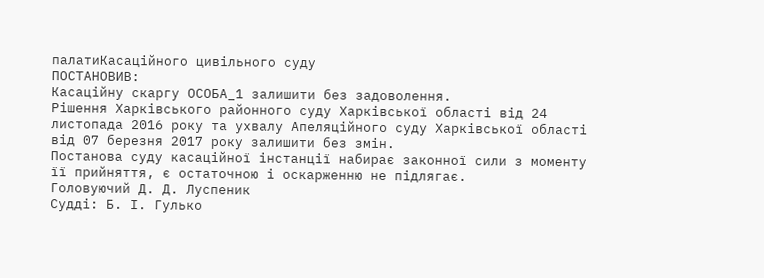палатиКасаційного цивільного суду
ПОСТАНОВИВ:
Касаційну скаргу ОСОБА_1 залишити без задоволення.
Рішення Харківського районного суду Харківської області від 24 листопада 2016 року та ухвалу Апеляційного суду Харківської області від 07 березня 2017 року залишити без змін.
Постанова суду касаційної інстанції набирає законної сили з моменту її прийняття, є остаточною і оскарженню не підлягає.
Головуючий Д. Д. Луспеник
Судді: Б. І. Гулько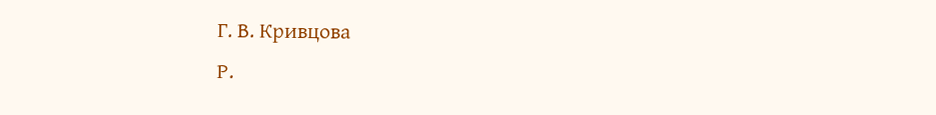Г. В. Кривцова
Р.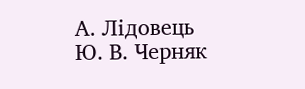А. Лідовець
Ю. В. Черняк